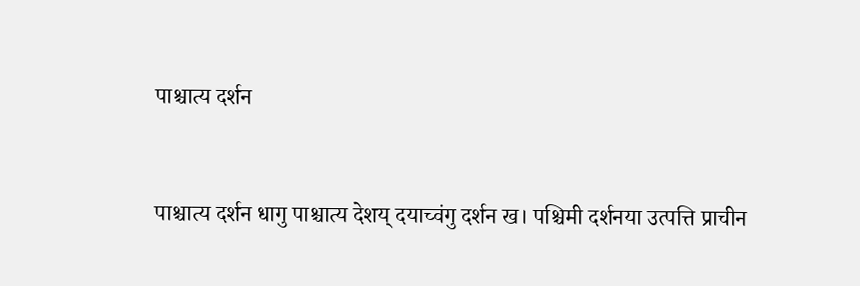पाश्चात्य दर्शन


पाश्चात्य दर्शन धागु पाश्चात्य देशय् दयाच्वंगु दर्शन ख। पश्चिमी दर्शनया उत्पत्ति प्राचीन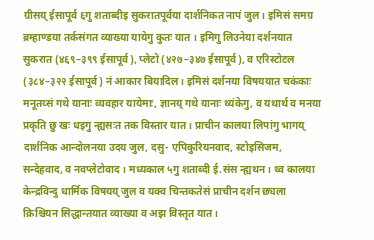ग्रीसय् ईसापूर्व ६गु शताब्दीइ सुकरातपूर्वया दार्शनिकत नापं जुल। इमिसं समग्र ब्रम्हाण्डया तर्कसंगत व्याख्या यायेगु कुतः यात । इमिगु लिउनेया दर्शनयात सुकरात (४६९–३९९ ईसापूर्व), प्लेटो (४२७–३४७ ईसापूर्व), व एरिस्टोटल (३८४–३२२ ईसापूर्व) नं आकार बियादिल। इमिसं दर्शनया विषययात चकंकाः मनूतय्सं गथे यानाः व्यवहार यायेमाः, ज्ञानय् गथे यानाः थ्यंकेगु, व यथार्थ व मनया प्रकृति छु खः धइगु न्ह्यसःत तक विस्तार यात । प्राचीन कालया लिपांगु भागय् दार्शनिक आन्दोलनया उदय जुल, दसु- एपिकुरियनवाद, स्टोइसिजम, सन्देहवाद, व नवप्लेटोवाद । मध्यकाल ५गु शताब्दी ई.संस न्ह्यथन। थ्व कालया केन्द्रविन्दु धार्मिक विषयय् जुल व यक्व चिन्तकतेसं प्राचीन दर्शन छ्यला क्रिश्चियन सिद्धान्तयात व्याख्या व अझ विस्तृत यात।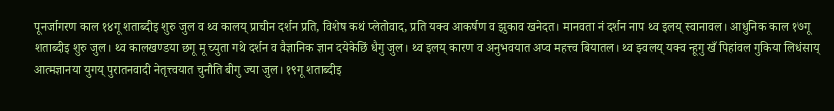पूनर्जागरण काल १४गू शताब्दीइ शुरु जुल व थ्व कालय् प्राचीन दर्शन प्रति, विशेष कथं प्लेतोवाद, प्रति यक्व आकर्षण व झुकाव खनेदत। मानवता नं दर्शन नाप थ्व इलय् स्वानावल। आधुनिक काल १७गू शताब्दीइ शुरु जुल। थ्व कालखण्डया छगू मू च्युता गथे दर्शन व वैज्ञानिक ज्ञान दयेकेछिं धैगु जुल। थ्व इलय् कारण व अनुभवयात अप्व महत्त्व बियातल। थ्व झ्वलय् यक्व न्हूगु खँ पिहांवल गुकिया लिधंसाय् आत्मज्ञानया युगय् पुरातनवादी नेतृत्त्वयात चुनौति बीगु ज्या जुल। १९गू शताब्दीइ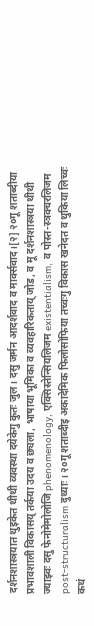दर्शनशास्त्रयात थुइकेत थीथी व्यवस्था दयेकेगु कुतः जुल। दसु जर्मन आदर्शवाद व मार्क्सवाद।[२] २०गू शताब्दीया प्रभावशाली विकासय् तर्कया उदय व छ्यला, भाषाया भूमिका व व्यवहारिकताय् जोड, व मू दर्शनशास्त्रया थीथी ज्याझ्वः दसु फेनोमेमोलोजि phenomenology, एक्सिस्तेन्सियलिजम existentialism, व पोस्त-स्त्रक्चरलिजम post-structuralism दुथ्याः। २०गू शताब्दीइ अकादेमिक फिलोसोफिया तच्वःगु विकास खनेदत व थुकिया लिच्वः कथं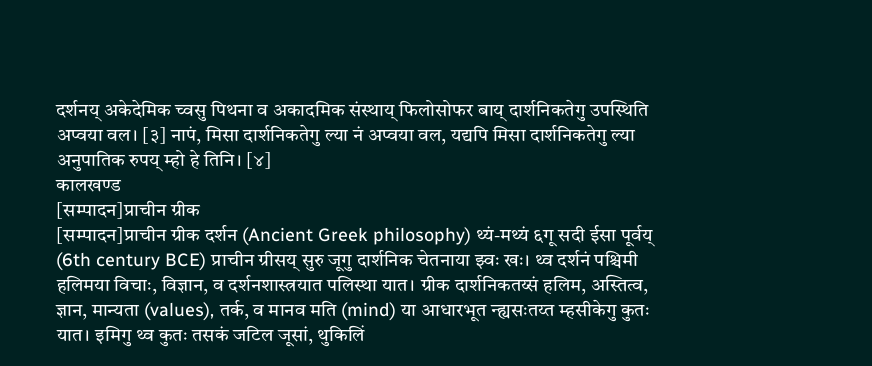दर्शनय् अकेदेमिक च्वसु पिथना व अकादमिक संस्थाय् फिलोसोफर बाय् दार्शनिकतेगु उपस्थिति अप्वया वल। [३] नापं, मिसा दार्शनिकतेगु ल्या नं अप्वया वल, यद्यपि मिसा दार्शनिकतेगु ल्या अनुपातिक रुपय् म्हो हे तिनि। [४]
कालखण्ड
[सम्पादन]प्राचीन ग्रीक
[सम्पादन]प्राचीन ग्रीक दर्शन (Ancient Greek philosophy) थ्यं-मथ्यं ६गू सदी ईसा पूर्वय् (6th century BCE) प्राचीन ग्रीसय् सुरु जूगु दार्शनिक चेतनाया झ्वः खः। थ्व दर्शनं पश्चिमी हलिमया विचाः, विज्ञान, व दर्शनशास्त्रयात पलिस्था यात। ग्रीक दार्शनिकतय्सं हलिम, अस्तित्व, ज्ञान, मान्यता (values), तर्क, व मानव मति (mind) या आधारभूत न्ह्यसःतय्त म्हसीकेगु कुतः यात। इमिगु थ्व कुतः तसकं जटिल जूसां, थुकिलिं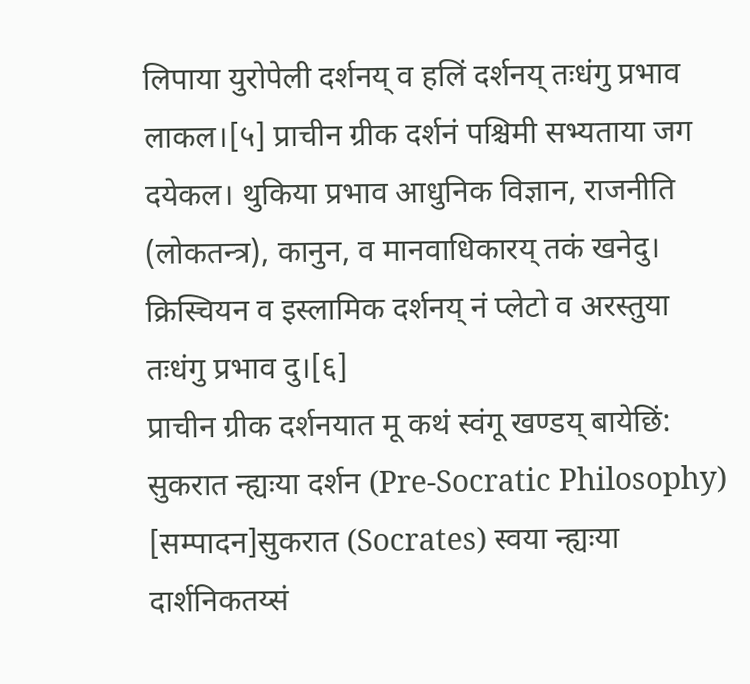लिपाया युरोपेली दर्शनय् व हलिं दर्शनय् तःधंगु प्रभाव लाकल।[५] प्राचीन ग्रीक दर्शनं पश्चिमी सभ्यताया जग दयेकल। थुकिया प्रभाव आधुनिक विज्ञान, राजनीति (लोकतन्त्र), कानुन, व मानवाधिकारय् तकं खनेदु। क्रिस्चियन व इस्लामिक दर्शनय् नं प्लेटो व अरस्तुया तःधंगु प्रभाव दु।[६]
प्राचीन ग्रीक दर्शनयात मू कथं स्वंगू खण्डय् बायेछिं:
सुकरात न्ह्यःया दर्शन (Pre-Socratic Philosophy)
[सम्पादन]सुकरात (Socrates) स्वया न्ह्यःया दार्शनिकतय्सं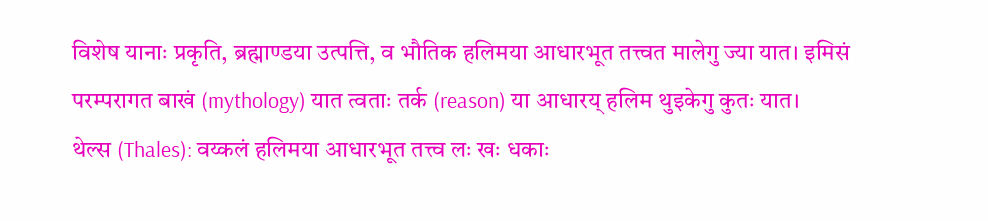विशेष यानाः प्रकृति, ब्रह्माण्डया उत्पत्ति, व भौतिक हलिमया आधारभूत तत्त्वत मालेगु ज्या यात। इमिसं परम्परागत बाखं (mythology) यात त्वताः तर्क (reason) या आधारय् हलिम थुइकेगु कुतः यात।
थेल्स (Thales): वय्कलं हलिमया आधारभूत तत्त्व लः खः धकाः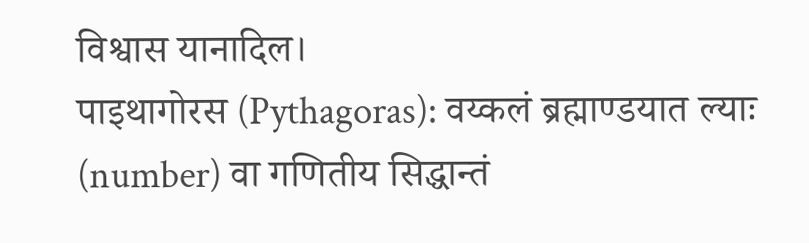विश्वास यानादिल।
पाइथागोरस (Pythagoras): वय्कलं ब्रह्माण्डयात ल्याः (number) वा गणितीय सिद्धान्तं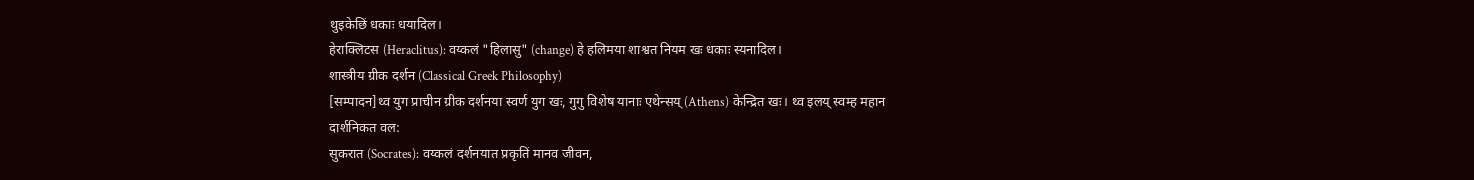थुइकेछिं धकाः धयादिल।
हेराक्लिटस (Heraclitus): वय्कलं "हिलासु" (change) हे हलिमया शाश्वत नियम खः धकाः स्यनादिल।
शास्त्रीय ग्रीक दर्शन (Classical Greek Philosophy)
[सम्पादन]थ्व युग प्राचीन ग्रीक दर्शनया स्वर्ण युग खः, गुगु विशेष यानाः एथेन्सय् (Athens) केन्द्रित खः। थ्व इलय् स्वम्ह महान दार्शनिकत वल:
सुकरात (Socrates): वय्कलं दर्शनयात प्रकृतिं मानव जीवन,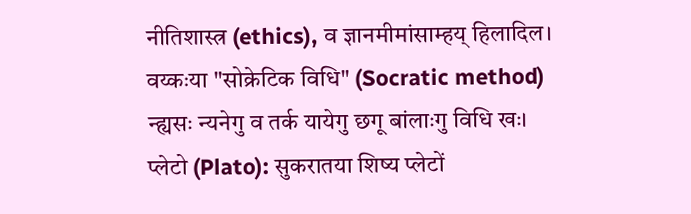नीतिशास्त्र (ethics), व ज्ञानमीमांसाम्हय् हिलादिल। वय्कःया "सोक्रेटिक विधि" (Socratic method) न्ह्यसः न्यनेगु व तर्क यायेगु छगू बांलाःगु विधि खः।
प्लेटो (Plato): सुकरातया शिष्य प्लेटों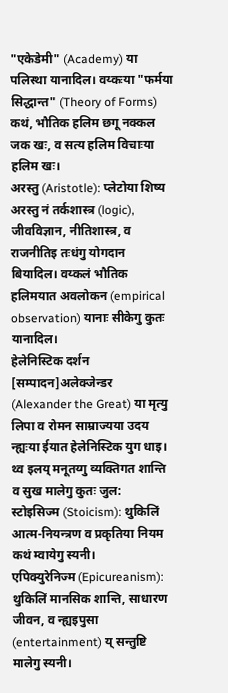"एकेडेमी" (Academy) या पलिस्था यानादिल। वय्कःया "फर्मया सिद्धान्त" (Theory of Forms) कथं, भौतिक हलिम छगू नक्कल जक खः, व सत्य हलिम विचाःया हलिम खः।
अरस्तु (Aristotle): प्लेटोया शिष्य अरस्तु नं तर्कशास्त्र (logic), जीवविज्ञान, नीतिशास्त्र, व राजनीतिइ तःधंगु योगदान बियादिल। वय्कलं भौतिक हलिमयात अवलोकन (empirical observation) यानाः सीकेगु कुतः यानादिल।
हेलेनिस्टिक दर्शन
[सम्पादन]अलेक्जेन्डर (Alexander the Great) या मृत्यु लिपा व रोमन साम्राज्यया उदय न्ह्यःया ईयात हेलेनिस्टिक युग धाइ। थ्व इलय् मनूतय्गु व्यक्तिगत शान्ति व सुख मालेगु कुतः जुल:
स्टोइसिज्म (Stoicism): थुकिलिं आत्म-नियन्त्रण व प्रकृतिया नियम कथं म्वायेगु स्यनी।
एपिक्युरेनिज्म (Epicureanism): थुकिलिं मानसिक शान्ति, साधारण जीवन, व न्ह्यइपुसा (entertainment) य् सन्तुष्टि मालेगु स्यनी।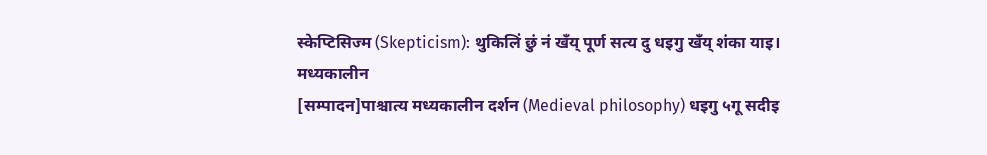स्केप्टिसिज्म (Skepticism): थुकिलिं छुं नं खँय् पूर्ण सत्य दु धइगु खँय् शंका याइ।
मध्यकालीन
[सम्पादन]पाश्चात्य मध्यकालीन दर्शन (Medieval philosophy) धइगु ५गू सदीइ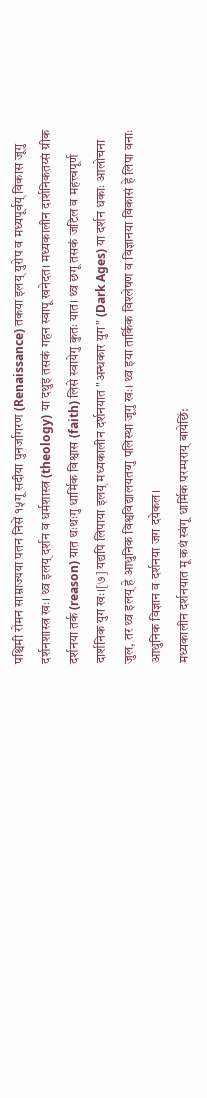पश्चिमी रोमन साम्राज्यया पतन निसें १५गू सदीया पुनर्जागरण (Renaissance) तकया इलय् युरोप व मध्यपूर्वय् विकास जूगु दर्शनशास्त्र खः। थ्व इलय् दर्शन व धर्मशास्त्र (theology) या दथुइ तसकं गहन स्वापू खनेदत। मध्यकालीन दार्शनिकतय्सं ग्रीक दर्शनया तर्क (reason) यात थःथःगु धार्मिक विश्वास (faith) लिसे स्वायेगु कुतः यात। थ्व छगू तसकं जटिल व महत्त्वपूर्ण दार्शनिक युग खः।[७] यद्यपि लिपाया इलय् मध्यकालीन दर्शनयात "अन्धकार युग" (Dark Ages) या दर्शन धकाः आलोचना जुल, तर थ्व इलय् हे आधुनिक विश्वविद्यालयतय्गु पलिस्था जूगु खः। थ्व इया तार्किक विश्लेषण व विज्ञानया विकासं हे लिपा वनाः आधुनिक विज्ञान व दर्शनया जग दयेकल।
मध्यकालीन दर्शनयात मू कथं स्वंगू धार्मिक परम्पराय् बायेछिं: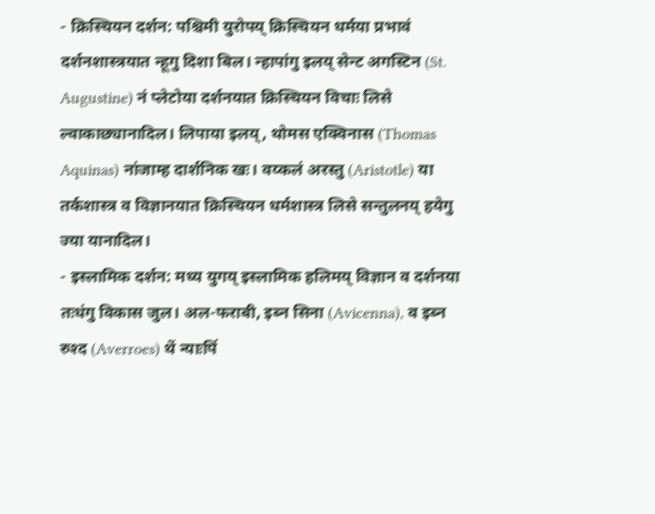- क्रिस्चियन दर्शन: पश्चिमी युरोपय् क्रिस्चियन धर्मया प्रभावं दर्शनशास्त्रयात न्हूगु दिशा बिल। न्हापांगु इलय् सेन्ट अगस्टिन (St. Augustine) नं प्लेटोया दर्शनयात क्रिस्चियन विचाः लिसे ल्वाकाछ्यानादिल। लिपाया इलय्, थोमस एक्विनास (Thomas Aquinas) नांजाम्ह दार्शनिक खः। वय्कलं अरस्तु (Aristotle) या तर्कशास्त्र व विज्ञानयात क्रिस्चियन धर्मशास्त्र लिसे सन्तुलनय् हयेगु ज्या यानादिल।
- इस्लामिक दर्शन: मध्य युगय् इस्लामिक हलिमय् विज्ञान व दर्शनया तःधंगु विकास जुल। अल-फराबी, इब्न सिना (Avicenna), व इब्न रुश्द (Averroes) थें न्याःपिं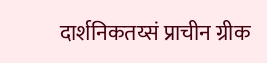दार्शनिकतय्सं प्राचीन ग्रीक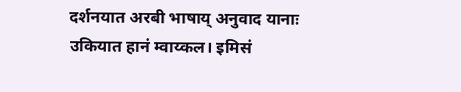दर्शनयात अरबी भाषाय् अनुवाद यानाः उकियात हानं म्वाय्कल। इमिसं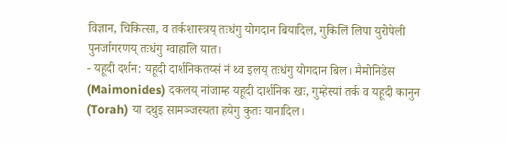विज्ञान, चिकित्सा, व तर्कशास्त्रय् तःधंगु योगदान बियादिल, गुकिलिं लिपा युरोपेली पुनर्जागरणय् तःधंगु ग्वाहालि यात।
- यहूदी दर्शन: यहूदी दार्शनिकतय्सं नं थ्व इलय् तःधंगु योगदान बिल। मैमोनिडेस (Maimonides) दकलय् नांजाम्ह यहूदी दार्शनिक खः, गुम्हेस्यां तर्क व यहूदी कानुन (Torah) या दथुइ सामञ्जस्यता हयेगु कुतः यानादिल।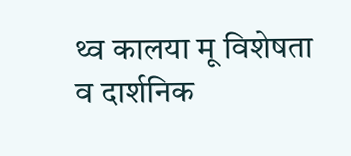थ्व कालया मू विशेषता व दार्शनिक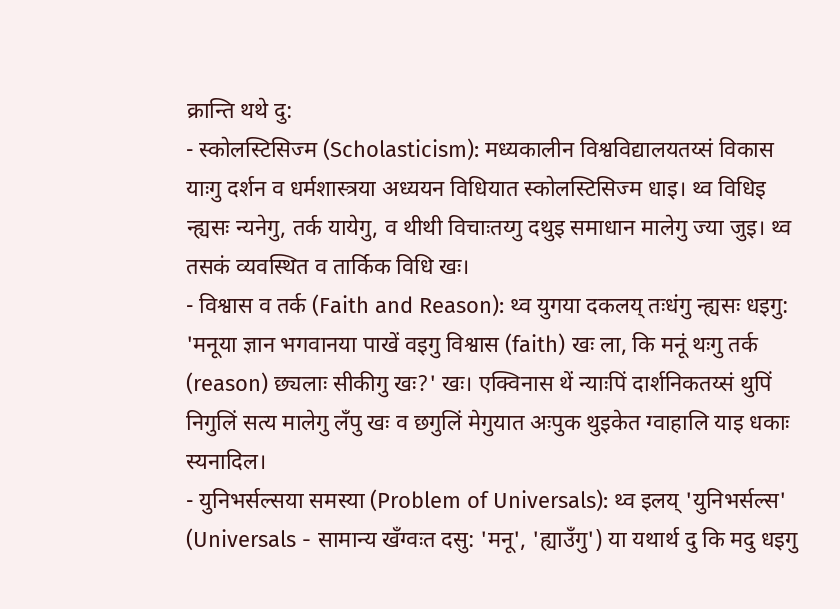क्रान्ति थथे दु:
- स्कोलस्टिसिज्म (Scholasticism): मध्यकालीन विश्वविद्यालयतय्सं विकास याःगु दर्शन व धर्मशास्त्रया अध्ययन विधियात स्कोलस्टिसिज्म धाइ। थ्व विधिइ न्ह्यसः न्यनेगु, तर्क यायेगु, व थीथी विचाःतय्गु दथुइ समाधान मालेगु ज्या जुइ। थ्व तसकं व्यवस्थित व तार्किक विधि खः।
- विश्वास व तर्क (Faith and Reason): थ्व युगया दकलय् तःधंगु न्ह्यसः धइगु: 'मनूया ज्ञान भगवानया पाखें वइगु विश्वास (faith) खः ला, कि मनूं थःगु तर्क (reason) छ्यलाः सीकीगु खः?' खः। एक्विनास थें न्याःपिं दार्शनिकतय्सं थुपिं निगुलिं सत्य मालेगु लँपु खः व छगुलिं मेगुयात अःपुक थुइकेत ग्वाहालि याइ धकाः स्यनादिल।
- युनिभर्सल्सया समस्या (Problem of Universals): थ्व इलय् 'युनिभर्सल्स' (Universals - सामान्य खँग्वःत दसु: 'मनू', 'ह्याउँगु') या यथार्थ दु कि मदु धइगु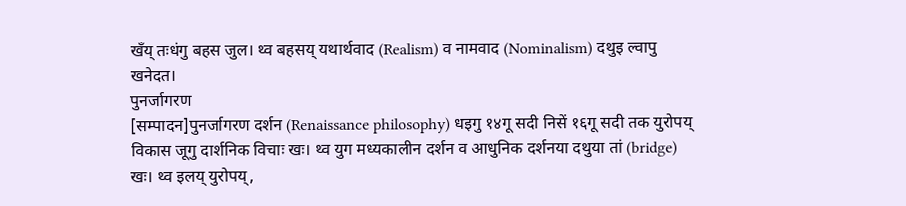खँय् तःधंगु बहस जुल। थ्व बहसय् यथार्थवाद (Realism) व नामवाद (Nominalism) दथुइ ल्वापु खनेदत।
पुनर्जागरण
[सम्पादन]पुनर्जागरण दर्शन (Renaissance philosophy) धइगु १४गू सदी निसें १६गू सदी तक युरोपय् विकास जूगु दार्शनिक विचाः खः। थ्व युग मध्यकालीन दर्शन व आधुनिक दर्शनया दथुया तां (bridge) खः। थ्व इलय् युरोपय्,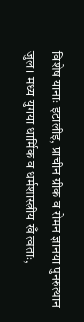विशेष यानाः इटालीइ, प्राचीन ग्रीक व रोमन ज्ञानया पुनरुत्थान जुल। मध्य युगया धार्मिक व धर्मशास्त्रीय खँ त्वताः,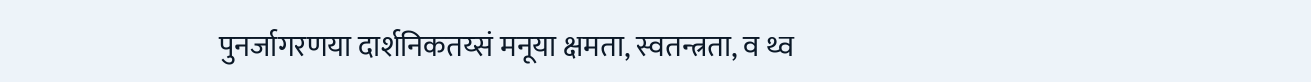पुनर्जागरणया दार्शनिकतय्सं मनूया क्षमता, स्वतन्त्रता, व थ्व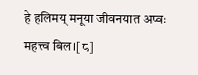हे हलिमय् मनूया जीवनयात अप्वः महत्त्व बिल।[८]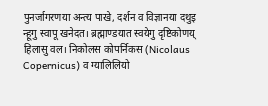पुनर्जागरणया अन्त्य पाखे, दर्शन व विज्ञानया दथुइ न्हूगु स्वापू खनेदत। ब्रह्माण्डयात स्वयेगु दृष्टिकोणय् हिलासु वल। निकोलस कोपर्निकस (Nicolaus Copernicus) व ग्यालिलियो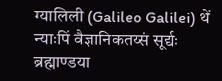ग्यालिली (Galileo Galilei) थें न्याःपिं वैज्ञानिकतय्सं सूर्द्यः ब्रह्माण्डया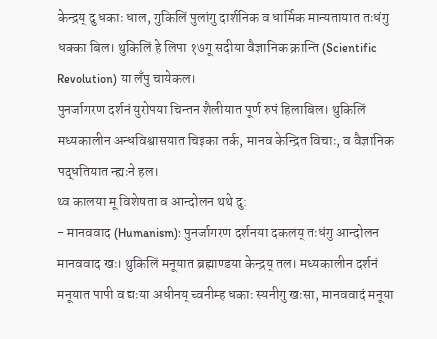केन्द्रय् दु धकाः धाल, गुकिलिं पुलांगु दार्शनिक व धार्मिक मान्यतायात तःधंगु धक्का बिल। थुकिलिं हे लिपा १७गू सदीया वैज्ञानिक क्रान्ति (Scientific Revolution) या लँपु चायेकल।
पुनर्जागरण दर्शनं युरोपया चिन्तन शैलीयात पूर्ण रुपं हिलाबिल। थुकिलिं मध्यकालीन अन्धविश्वासयात चिइका तर्क, मानव केन्द्रित विचाः, व वैज्ञानिक पद्धतियात न्ह्यःने हल।
थ्व कालया मू विशेषता व आन्दोलन थथे दु:
- मानववाद (Humanism): पुनर्जागरण दर्शनया दकलय् तःधंगु आन्दोलन मानववाद खः। थुकिलिं मनूयात ब्रह्माण्डया केन्द्रय् तल। मध्यकालीन दर्शनं मनूयात पापी व द्यःया अधीनय् च्वनीम्ह धकाः स्यनीगु खःसा, मानववादं मनूया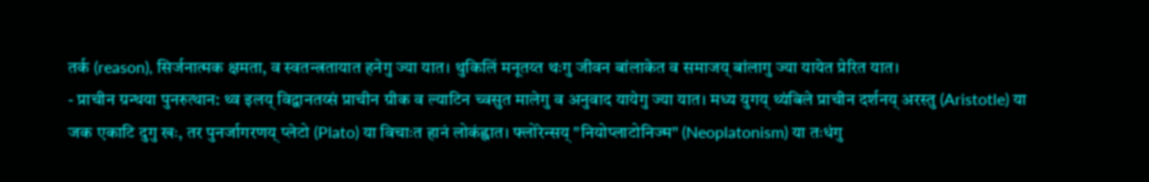तर्क (reason), सिर्जनात्मक क्षमता, व स्वतन्त्रतायात हनेगु ज्या यात। थुकिलिं मनूतय्त थःगु जीवन बांलाकेत व समाजय् बांलागु ज्या यायेत प्रेरित यात।
- प्राचीन ग्रन्थया पुनरुत्थान: थ्व इलय् विद्वानतय्सं प्राचीन ग्रीक व ल्याटिन च्वसुत मालेगु व अनुवाद यायेगु ज्या यात। मध्य युगय् थ्यंबिले प्राचीन दर्शनय् अरस्तु (Aristotle) या जक एकाटि दुगु खः, तर पुनर्जागरणय् प्लेटो (Plato) या विचाःत हानं लोकंह्वात। फ्लोरेन्सय् "नियोप्लाटोनिज्म" (Neoplatonism) या तःधंगु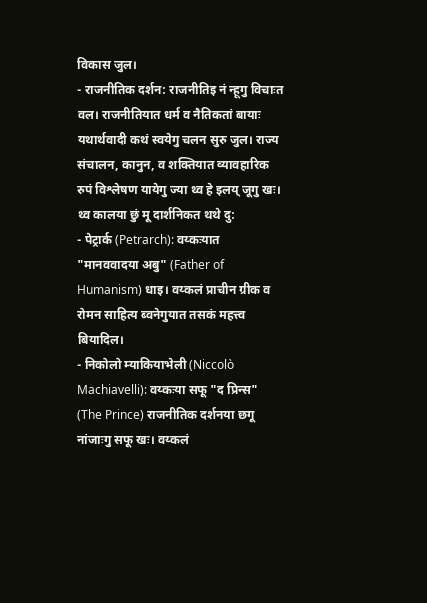विकास जुल।
- राजनीतिक दर्शन: राजनीतिइ नं न्हूगु विचाःत वल। राजनीतियात धर्म व नैतिकतां बायाः यथार्थवादी कथं स्वयेगु चलन सुरु जुल। राज्य संचालन, कानुन, व शक्तियात व्यावहारिक रुपं विश्लेषण यायेगु ज्या थ्व हे इलय् जूगु खः।
थ्व कालया छुं मू दार्शनिकत थथे दु:
- पेट्रार्क (Petrarch): वय्कःयात "मानववादया अबु" (Father of Humanism) धाइ। वय्कलं प्राचीन ग्रीक व रोमन साहित्य ब्वनेगुयात तसकं महत्त्व बियादिल।
- निकोलो म्याकियाभेली (Niccolò Machiavelli): वय्कःया सफू "द प्रिन्स" (The Prince) राजनीतिक दर्शनया छगू नांजाःगु सफू खः। वय्कलं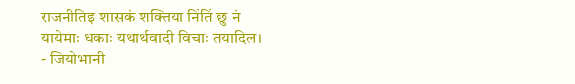राजनीतिइ शासकं शक्तिया निंतिं छु नं यायेमाः धकाः यथार्थवादी विचाः तयादिल।
- जियोभानी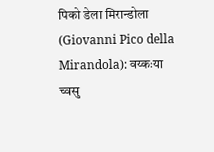पिको डेला मिरान्डोला (Giovanni Pico della Mirandola): वय्कःया च्वसु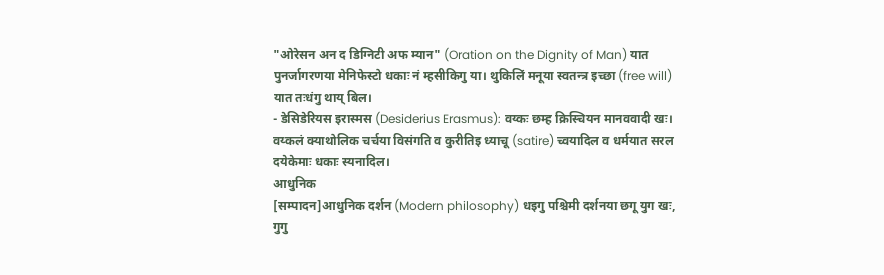"ओरेसन अन द डिग्निटी अफ म्यान" (Oration on the Dignity of Man) यात पुनर्जागरणया मेनिफेस्टो धकाः नं म्हसीकिगु या। थुकिलिं मनूया स्वतन्त्र इच्छा (free will) यात तःधंगु थाय् बिल।
- डेसिडेरियस इरास्मस (Desiderius Erasmus): वय्कः छम्ह क्रिस्चियन मानववादी खः। वय्कलं क्याथोलिक चर्चया विसंगति व कुरीतिइ ध्याचू (satire) च्वयादिल व धर्मयात सरल दयेकेमाः धकाः स्यनादिल।
आधुनिक
[सम्पादन]आधुनिक दर्शन (Modern philosophy) धइगु पश्चिमी दर्शनया छगू युग खः, गुगु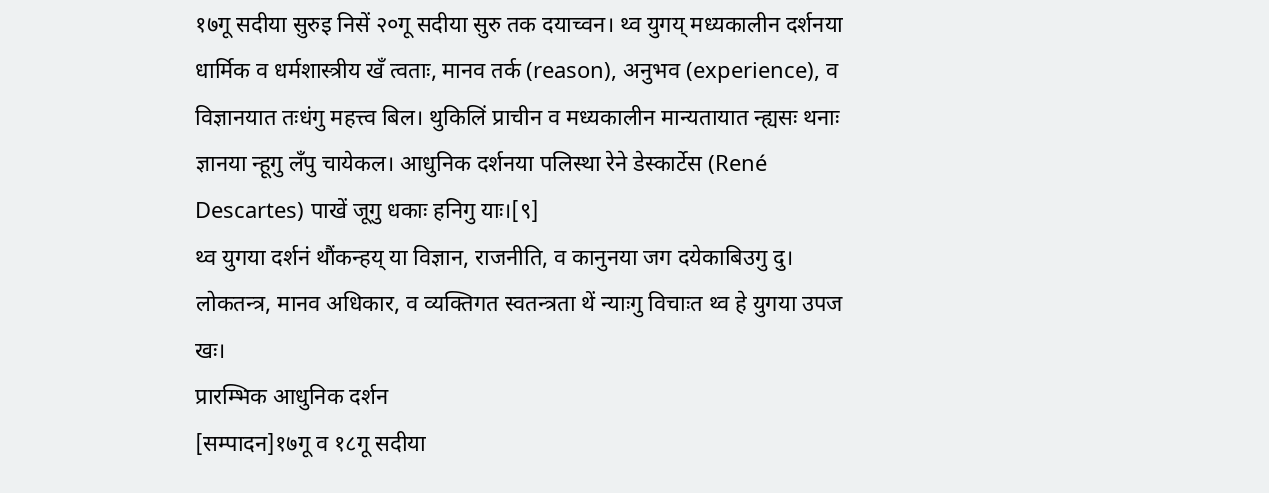१७गू सदीया सुरुइ निसें २०गू सदीया सुरु तक दयाच्वन। थ्व युगय् मध्यकालीन दर्शनया धार्मिक व धर्मशास्त्रीय खँ त्वताः, मानव तर्क (reason), अनुभव (experience), व विज्ञानयात तःधंगु महत्त्व बिल। थुकिलिं प्राचीन व मध्यकालीन मान्यतायात न्ह्यसः थनाः ज्ञानया न्हूगु लँपु चायेकल। आधुनिक दर्शनया पलिस्था रेने डेस्कार्टेस (René Descartes) पाखें जूगु धकाः हनिगु याः।[९]
थ्व युगया दर्शनं थौंकन्हय् या विज्ञान, राजनीति, व कानुनया जग दयेकाबिउगु दु। लोकतन्त्र, मानव अधिकार, व व्यक्तिगत स्वतन्त्रता थें न्याःगु विचाःत थ्व हे युगया उपज खः।
प्रारम्भिक आधुनिक दर्शन
[सम्पादन]१७गू व १८गू सदीया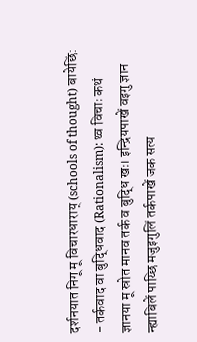दर्शनयात निगू मू विचारधाराय् (schools of thought) बायेछिं:
- तर्कवाद वा बुद्धिवाद (Rationalism): थ्व विचाः कथं ज्ञानया मू स्रोत मानव तर्क व बुद्धि खः। इन्द्रियपाखें वइगु ज्ञान न्ह्याबिलें पाय्छि मजुइगुलिं तर्कपाखें जक सत्य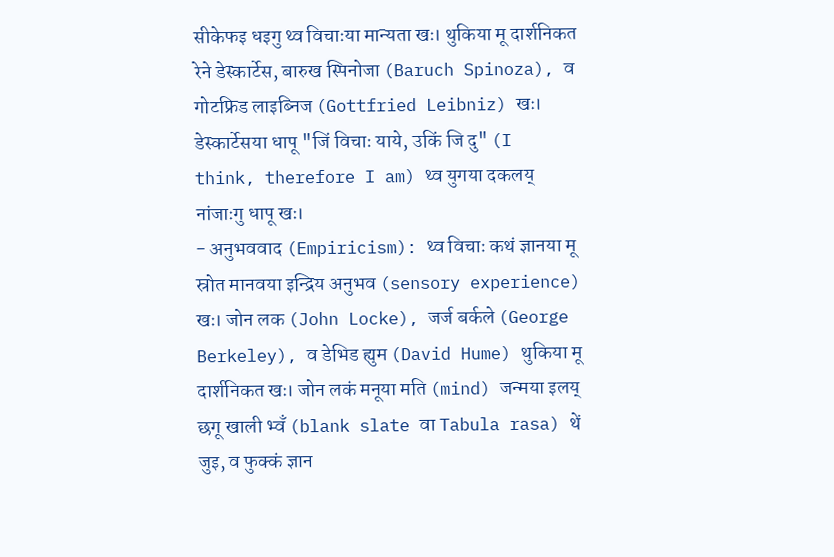सीकेफइ धइगु थ्व विचाःया मान्यता खः। थुकिया मू दार्शनिकत रेने डेस्कार्टेस, बारुख स्पिनोजा (Baruch Spinoza), व गोटफ्रिड लाइब्निज (Gottfried Leibniz) खः। डेस्कार्टेसया धापू "जिं विचाः याये, उकिं जि दु" (I think, therefore I am) थ्व युगया दकलय् नांजाःगु धापू खः।
- अनुभववाद (Empiricism): थ्व विचाः कथं ज्ञानया मू स्रोत मानवया इन्द्रिय अनुभव (sensory experience) खः। जोन लक (John Locke), जर्ज बर्कले (George Berkeley), व डेभिड ह्युम (David Hume) थुकिया मू दार्शनिकत खः। जोन लकं मनूया मति (mind) जन्मया इलय् छगू खाली भ्वँ (blank slate वा Tabula rasa) थें जुइ, व फुक्कं ज्ञान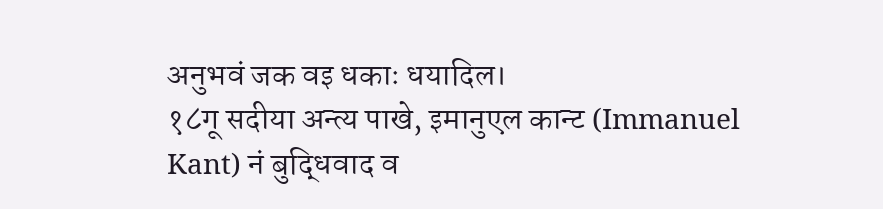अनुभवं जक वइ धकाः धयादिल।
१८गू सदीया अन्त्य पाखे, इमानुएल कान्ट (Immanuel Kant) नं बुद्धिवाद व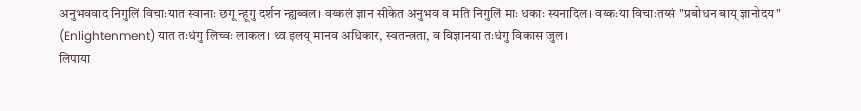अनुभववाद निगुलिं विचाःयात स्वानाः छगू न्हूगु दर्शन न्ह्यब्वल। वय्कलं ज्ञान सीकेत अनुभव व मति निगुलिं माः धकाः स्यनादिल। वय्कःया विचाःतय्सं "प्रबोधन बाय् ज्ञानोदय" (Enlightenment) यात तःधंगु लिच्वः लाकल। थ्व इलय् मानव अधिकार, स्वतन्त्रता, व विज्ञानया तःधंगु विकास जुल।
लिपाया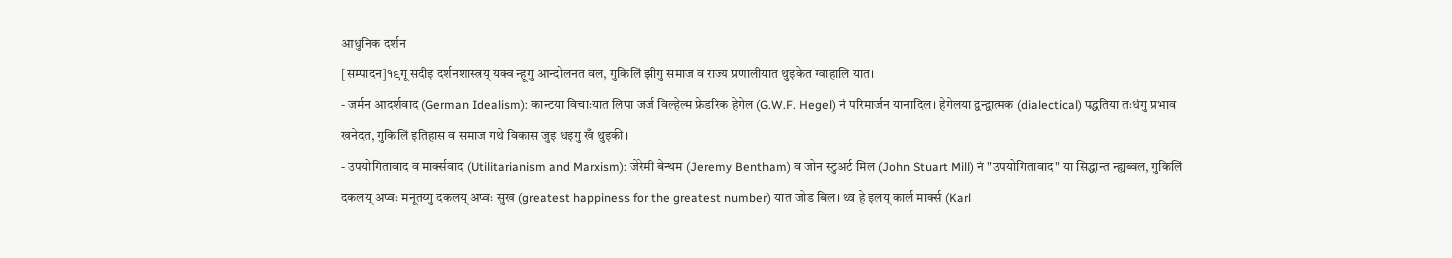आधुनिक दर्शन
[सम्पादन]१९गू सदीइ दर्शनशास्त्रय् यक्व न्हूगु आन्दोलनत वल, गुकिलिं झीगु समाज व राज्य प्रणालीयात थुइकेत ग्वाहालि यात।
- जर्मन आदर्शवाद (German Idealism): कान्टया विचाःयात लिपा जर्ज विल्हेल्म फ्रेडरिक हेगेल (G.W.F. Hegel) नं परिमार्जन यानादिल। हेगेलया द्वन्द्वात्मक (dialectical) पद्धतिया तःधंगु प्रभाव खनेदत, गुकिलिं इतिहास व समाज गथे विकास जुइ धइगु खँ थुइकी।
- उपयोगितावाद व मार्क्सवाद (Utilitarianism and Marxism): जेरेमी बेन्थम (Jeremy Bentham) व जोन स्टुअर्ट मिल (John Stuart Mill) नं "उपयोगितावाद" या सिद्धान्त न्ह्यब्वल, गुकिलिं दकलय् अप्वः मनूतय्गु दकलय् अप्वः सुख (greatest happiness for the greatest number) यात जोड बिल। थ्व हे इलय् कार्ल मार्क्स (Karl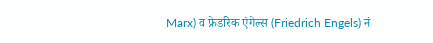Marx) व फ्रेडरिक एंगेल्स (Friedrich Engels) नं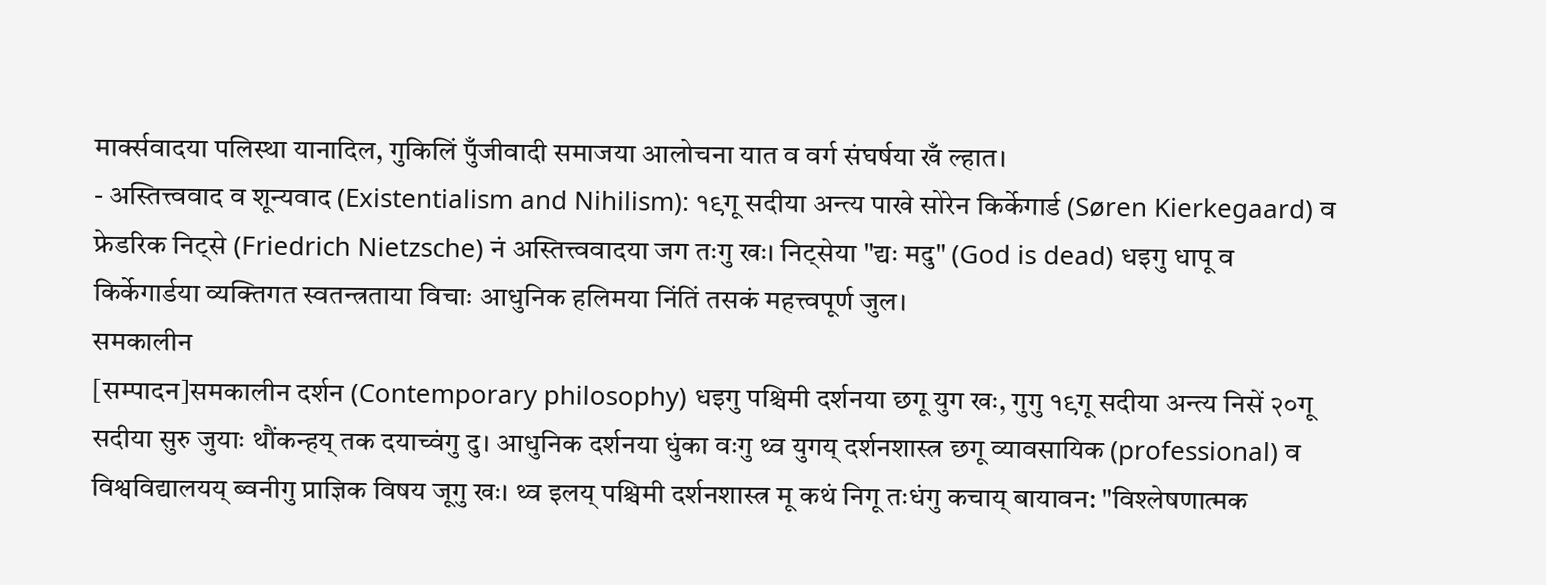मार्क्सवादया पलिस्था यानादिल, गुकिलिं पुँजीवादी समाजया आलोचना यात व वर्ग संघर्षया खँ ल्हात।
- अस्तित्त्ववाद व शून्यवाद (Existentialism and Nihilism): १९गू सदीया अन्त्य पाखे सोरेन किर्केगार्ड (Søren Kierkegaard) व फ्रेडरिक निट्से (Friedrich Nietzsche) नं अस्तित्त्ववादया जग तःगु खः। निट्सेया "द्यः मदु" (God is dead) धइगु धापू व किर्केगार्डया व्यक्तिगत स्वतन्त्रताया विचाः आधुनिक हलिमया निंतिं तसकं महत्त्वपूर्ण जुल।
समकालीन
[सम्पादन]समकालीन दर्शन (Contemporary philosophy) धइगु पश्चिमी दर्शनया छगू युग खः, गुगु १९गू सदीया अन्त्य निसें २०गू सदीया सुरु जुयाः थौंकन्हय् तक दयाच्वंगु दु। आधुनिक दर्शनया धुंका वःगु थ्व युगय् दर्शनशास्त्र छगू व्यावसायिक (professional) व विश्वविद्यालयय् ब्वनीगु प्राज्ञिक विषय जूगु खः। थ्व इलय् पश्चिमी दर्शनशास्त्र मू कथं निगू तःधंगु कचाय् बायावन: "विश्लेषणात्मक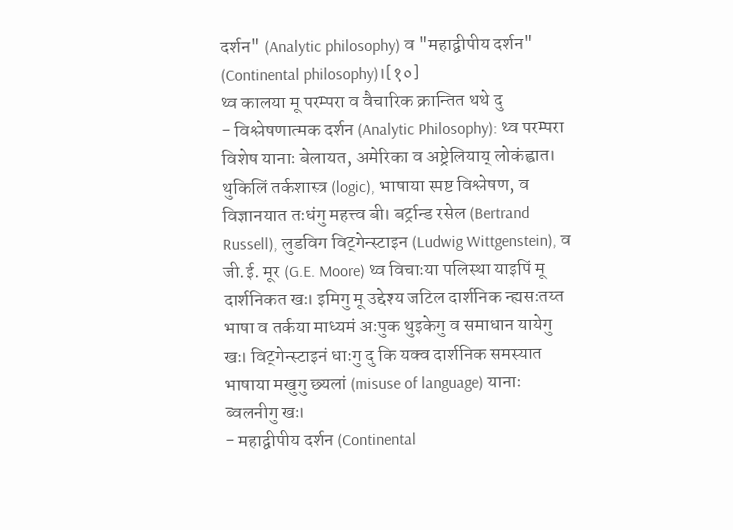दर्शन" (Analytic philosophy) व "महाद्वीपीय दर्शन" (Continental philosophy)।[१०]
थ्व कालया मू परम्परा व वैचारिक क्रान्तित थथे दु
- विश्लेषणात्मक दर्शन (Analytic Philosophy): थ्व परम्परा विशेष यानाः बेलायत, अमेरिका व अष्ट्रेलियाय् लोकंह्वात। थुकिलिं तर्कशास्त्र (logic), भाषाया स्पष्ट विश्लेषण, व विज्ञानयात तःधंगु महत्त्व बी। बर्ट्रान्ड रसेल (Bertrand Russell), लुडविग विट्गेन्स्टाइन (Ludwig Wittgenstein), व जी.ई. मूर (G.E. Moore) थ्व विचाःया पलिस्था याइपिं मू दार्शनिकत खः। इमिगु मू उद्देश्य जटिल दार्शनिक न्ह्यसःतय्त भाषा व तर्कया माध्यमं अःपुक थुइकेगु व समाधान यायेगु खः। विट्गेन्स्टाइनं धाःगु दु कि यक्व दार्शनिक समस्यात भाषाया मखुगु छ्यलां (misuse of language) यानाः ब्वलनीगु खः।
- महाद्वीपीय दर्शन (Continental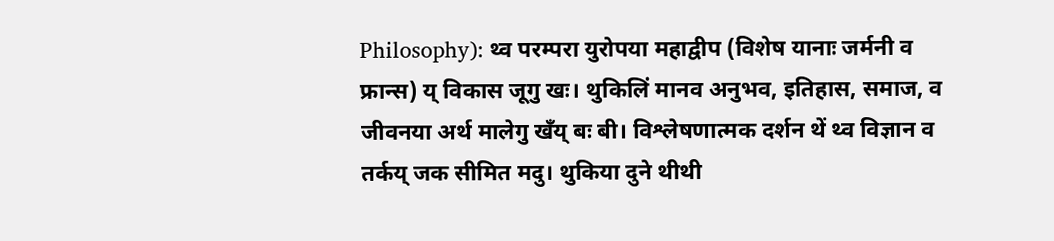Philosophy): थ्व परम्परा युरोपया महाद्वीप (विशेष यानाः जर्मनी व फ्रान्स) य् विकास जूगु खः। थुकिलिं मानव अनुभव, इतिहास, समाज, व जीवनया अर्थ मालेगु खँय् बः बी। विश्लेषणात्मक दर्शन थें थ्व विज्ञान व तर्कय् जक सीमित मदु। थुकिया दुने थीथी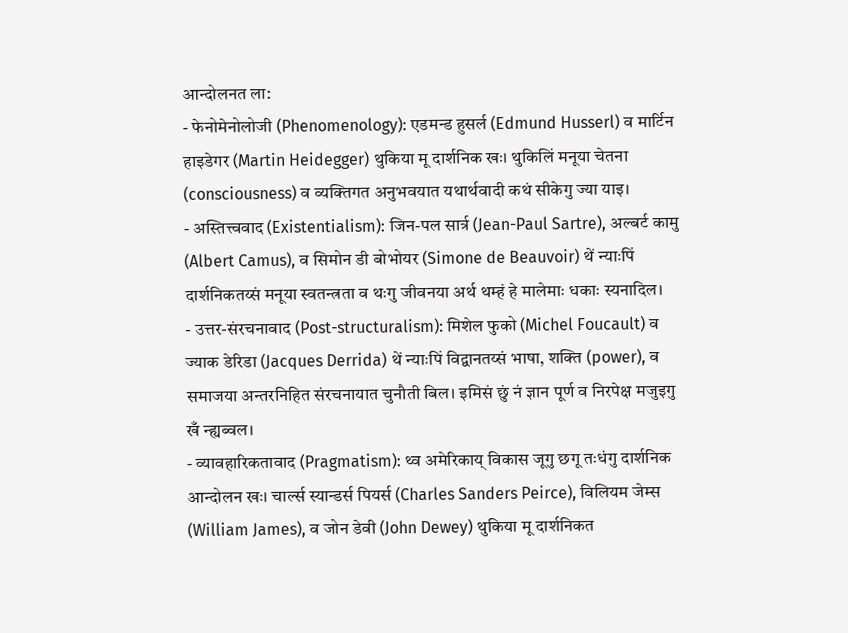आन्दोलनत ला:
- फेनोमेनोलोजी (Phenomenology): एडमन्ड हुसर्ल (Edmund Husserl) व मार्टिन हाइडेगर (Martin Heidegger) थुकिया मू दार्शनिक खः। थुकिलिं मनूया चेतना (consciousness) व व्यक्तिगत अनुभवयात यथार्थवादी कथं सीकेगु ज्या याइ।
- अस्तित्त्ववाद (Existentialism): जिन-पल सार्त्र (Jean-Paul Sartre), अल्बर्ट कामु (Albert Camus), व सिमोन डी बोभोयर (Simone de Beauvoir) थें न्याःपिं दार्शनिकतय्सं मनूया स्वतन्त्रता व थःगु जीवनया अर्थ थम्हं हे मालेमाः धकाः स्यनादिल।
- उत्तर-संरचनावाद (Post-structuralism): मिशेल फुको (Michel Foucault) व ज्याक डेरिडा (Jacques Derrida) थें न्याःपिं विद्वानतय्सं भाषा, शक्ति (power), व समाजया अन्तरनिहित संरचनायात चुनौती बिल। इमिसं छुं नं ज्ञान पूर्ण व निरपेक्ष मजुइगु खँ न्ह्यब्वल।
- व्यावहारिकतावाद (Pragmatism): थ्व अमेरिकाय् विकास जूगु छगू तःधंगु दार्शनिक आन्दोलन खः। चार्ल्स स्यान्डर्स पियर्स (Charles Sanders Peirce), विलियम जेम्स (William James), व जोन डेवी (John Dewey) थुकिया मू दार्शनिकत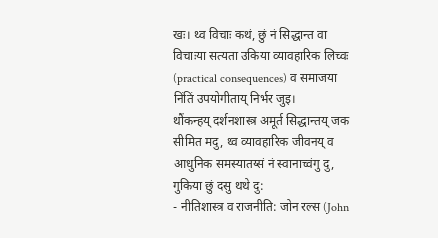खः। थ्व विचाः कथं, छुं नं सिद्धान्त वा विचाःया सत्यता उकिया व्यावहारिक लिच्वः (practical consequences) व समाजया निंतिं उपयोगीताय् निर्भर जुइ।
थौंकन्हय् दर्शनशास्त्र अमूर्त सिद्धान्तय् जक सीमित मदु, थ्व व्यावहारिक जीवनय् व आधुनिक समस्यातय्सं नं स्वानाच्वंगु दु, गुकिया छुं दसु थथे दु:
- नीतिशास्त्र व राजनीति: जोन रल्स (John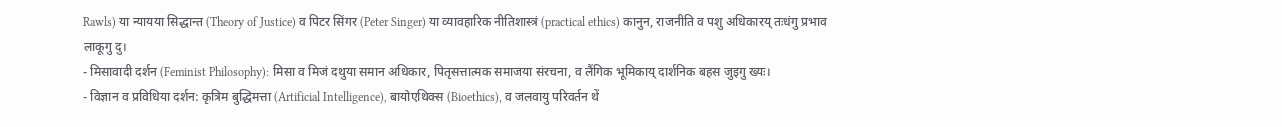Rawls) या न्यायया सिद्धान्त (Theory of Justice) व पिटर सिंगर (Peter Singer) या व्यावहारिक नीतिशास्त्रं (practical ethics) कानुन, राजनीति व पशु अधिकारय् तःधंगु प्रभाव लाकूगु दु।
- मिसावादी दर्शन (Feminist Philosophy): मिसा व मिजं दथुया समान अधिकार, पितृसत्तात्मक समाजया संरचना, व लैंगिक भूमिकाय् दार्शनिक बहस जुइगु ख्यः।
- विज्ञान व प्रविधिया दर्शन: कृत्रिम बुद्धिमत्ता (Artificial Intelligence), बायोएथिक्स (Bioethics), व जलवायु परिवर्तन थें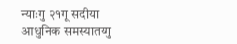न्याःगु २१गू सदीया आधुनिक समस्यातय्गु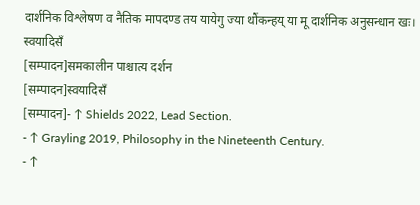दार्शनिक विश्लेषण व नैतिक मापदण्ड तय यायेगु ज्या थौंकन्हय् या मू दार्शनिक अनुसन्धान खः।
स्वयादिसँ
[सम्पादन]समकालीन पाश्चात्य दर्शन
[सम्पादन]स्वयादिसँ
[सम्पादन]- ↑ Shields 2022, Lead Section.
- ↑ Grayling 2019, Philosophy in the Nineteenth Century.
- ↑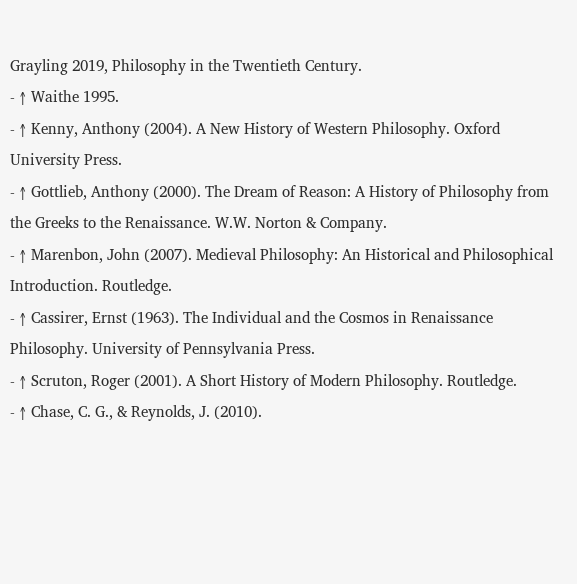Grayling 2019, Philosophy in the Twentieth Century.
- ↑ Waithe 1995.
- ↑ Kenny, Anthony (2004). A New History of Western Philosophy. Oxford University Press.
- ↑ Gottlieb, Anthony (2000). The Dream of Reason: A History of Philosophy from the Greeks to the Renaissance. W.W. Norton & Company.
- ↑ Marenbon, John (2007). Medieval Philosophy: An Historical and Philosophical Introduction. Routledge.
- ↑ Cassirer, Ernst (1963). The Individual and the Cosmos in Renaissance Philosophy. University of Pennsylvania Press.
- ↑ Scruton, Roger (2001). A Short History of Modern Philosophy. Routledge.
- ↑ Chase, C. G., & Reynolds, J. (2010).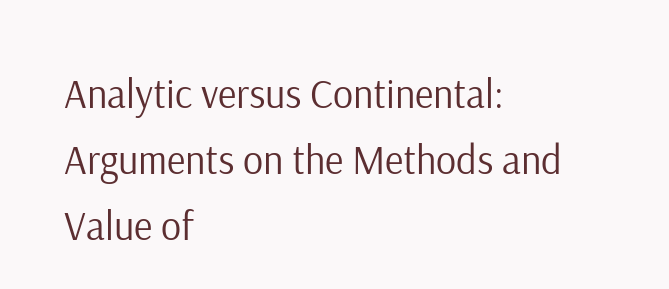Analytic versus Continental: Arguments on the Methods and Value of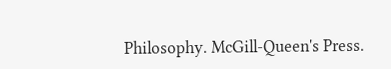Philosophy. McGill-Queen's Press.